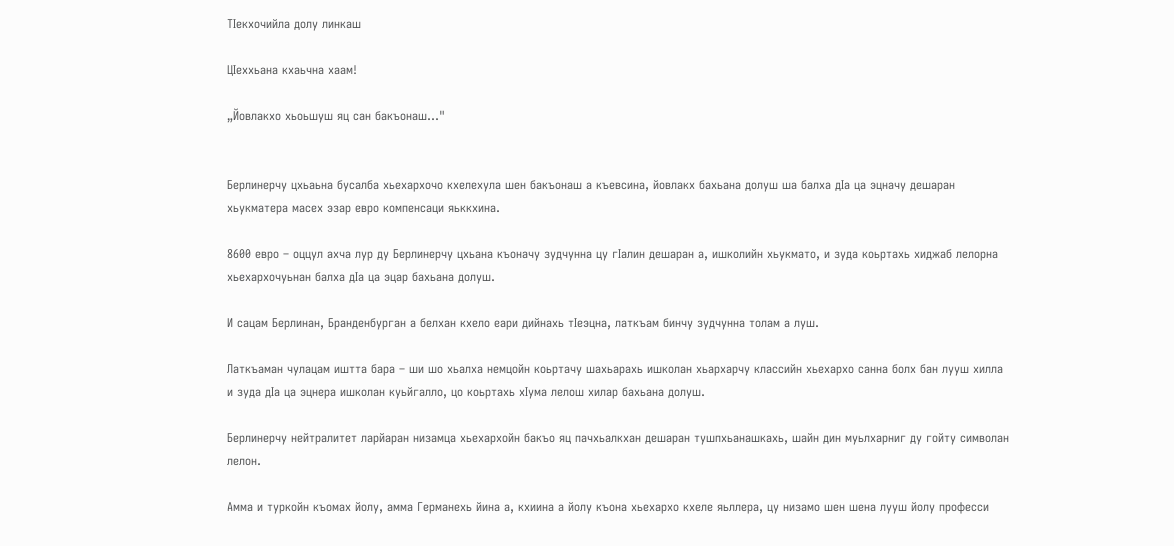ТIекхочийла долу линкаш

ЦIеххьана кхаьчна хаам!

„Йовлакхо хьоьшуш яц сан бакъонаш..."


Берлинерчу цхьаьна бусалба хьехархочо кхелехула шен бакъонаш а къевсина, йовлакх бахьана долуш ша балха дIа ца эцначу дешаран хьукматера масех эзар евро компенсаци яьккхина.

8600 евро – оццул ахча лур ду Берлинерчу цхьана къоначу зудчунна цу гIалин дешаран а, ишколийн хьукмато, и зуда коьртахь хиджаб лелорна хьехархочуьнан балха дIа ца эцар бахьана долуш.

И сацам Берлинан, Бранденбурган а белхан кхело еари дийнахь тIеэцна, латкъам бинчу зудчунна толам а луш.

Латкъаман чулацам иштта бара – ши шо хьалха немцойн коьртачу шахьарахь ишколан хьархарчу классийн хьехархо санна болх бан лууш хилла и зуда дIа ца эцнера ишколан куьйгалло, цо коьртахь хIума лелош хилар бахьана долуш.

Берлинерчу нейтралитет ларйаран низамца хьехархойн бакъо яц пачхьалкхан дешаран тушпхьанашкахь, шайн дин муьлхарниг ду гойту символан лелон.

Амма и туркойн къомах йолу, амма Германехь йина а, кхиина а йолу къона хьехархо кхеле яьллера, цу низамо шен шена лууш йолу професси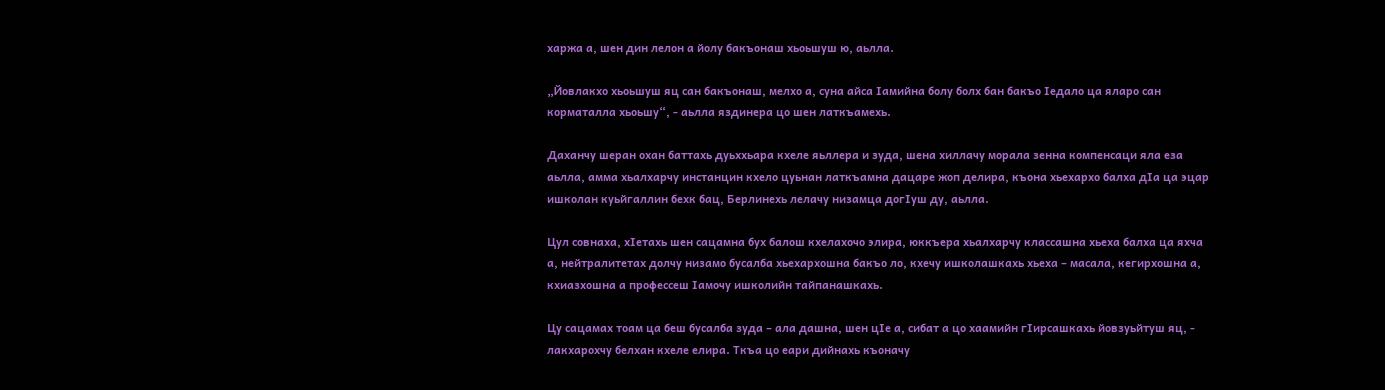харжа а, шен дин лелон а йолу бакъонаш хьоьшуш ю, аьлла.

„Йовлакхо хьоьшуш яц сан бакъонаш, мелхо а, суна айса Iамийна болу болх бан бакъо Iедало ца яларо сан корматалла хьоьшу“, - аьлла яздинера цо шен латкъамехь.

Даханчу шеран охан баттахь дуьххьара кхеле яьллера и зуда, шена хиллачу морала зенна компенсаци яла еза аьлла, амма хьалхарчу инстанцин кхело цуьнан латкъамна дацаре жоп делира, къона хьехархо балха дIа ца эцар ишколан куьйгаллин бехк бац, Берлинехь лелачу низамца догIуш ду, аьлла.

Цул совнаха, хIетахь шен сацамна бух балош кхелахочо элира, юккъера хьалхарчу классашна хьеха балха ца яхча а, нейтралитетах долчу низамо бусалба хьехархошна бакъо ло, кхечу ишколашкахь хьеха – масала, кегирхошна а, кхиазхошна а профессеш Iамочу ишколийн тайпанашкахь.

Цу сацамах тоам ца беш бусалба зуда – ала дашна, шен цIе а, сибат а цо хаамийн гIирсашкахь йовзуьйтуш яц, - лакхарохчу белхан кхеле елира. Ткъа цо еари дийнахь къоначу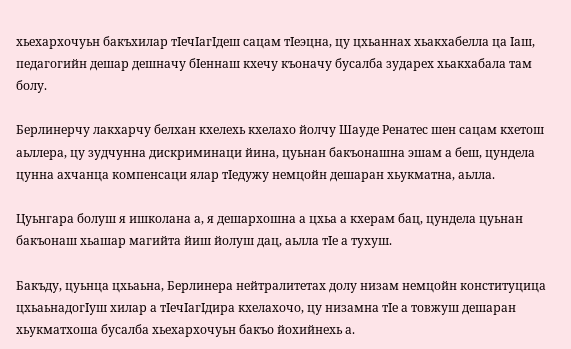хьехархочуьн бакъхилар тIечIагIдеш сацам тIеэцна, цу цхьаннах хьакхабелла ца Iаш, педагогийн дешар дешначу бIеннаш кхечу къоначу бусалба зударех хьакхабала там болу.

Берлинерчу лакхарчу белхан кхелехь кхелахо йолчу Шауде Ренатес шен сацам кхетош аьллера, цу зудчунна дискриминаци йина, цуьнан бакъонашна эшам а беш, цундела цунна ахчанца компенсаци ялар тIедужу немцойн дешаран хьукматна, аьлла.

Цуьнгара болуш я ишколана а, я дешархошна а цхьа а кхерам бац, цундела цуьнан бакъонаш хьашар магийта йиш йолуш дац, аьлла тIе а тухуш.

Бакъду, цуьнца цхьаьна, Берлинера нейтралитетах долу низам немцойн конституцица цхьаьнадогIуш хилар а тIечIагIдира кхелахочо, цу низамна тIе а товжуш дешаран хьукматхоша бусалба хьехархочуьн бакъо йохийнехь а.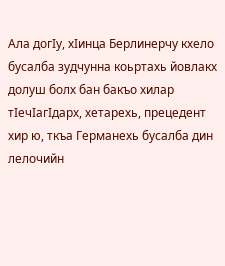Ала догIу, хIинца Берлинерчу кхело бусалба зудчунна коьртахь йовлакх долуш болх бан бакъо хилар тIечIагIдарх, хетарехь, прецедент хир ю, ткъа Германехь бусалба дин лелочийн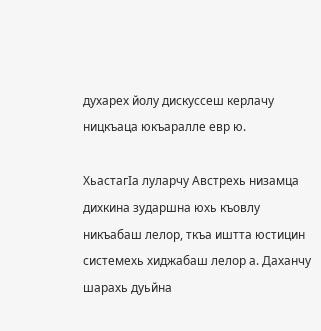духарех йолу дискуссеш керлачу ницкъаца юкъаралле евр ю.

ХьастагIа луларчу Австрехь низамца дихкина зударшна юхь къовлу никъабаш лелор, ткъа иштта юстицин системехь хиджабаш лелор а. Даханчу шарахь дуьйна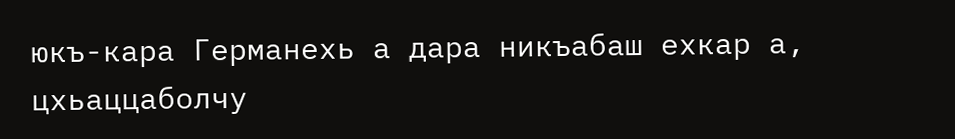юкъ-кара Германехь а дара никъабаш ехкар а, цхьаццаболчу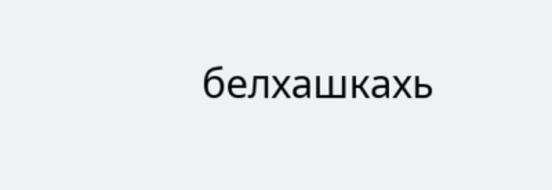белхашкахь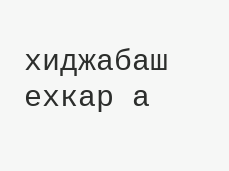хиджабаш ехкар а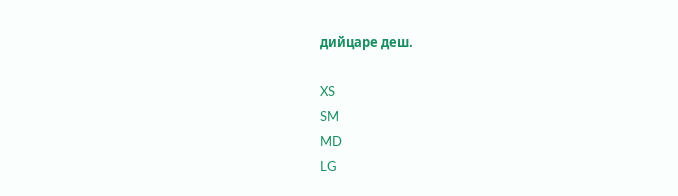дийцаре деш.

XS
SM
MD
LG